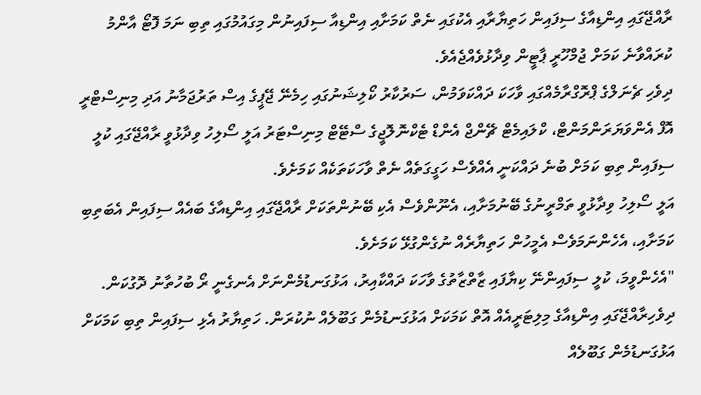ރާއްޖޭގައި އިންޑިއާގެ ސިފައިން ހަތިޔާރާއި އެކުގައި ނެތް ކަމަށާއި އިންޑިއާ ސިފައިނުން މިގައުމުގައި ތިބި ނަމަ ފޮޓޯ އާންމު ކުރައްވާނެ ކަމަށް ޖުމްހޫރީ ޕާޓީން ވިދާޅުވެއްޖެއެވެ.
ދިވެހި ޗެނަލްގެ ޕްރޮގްރާމެއްގައި ވާހަކަ ދައްކަވަމުން، ސަރުކާރު ކޯލިޝަނުގައި ހިމެނޭ ޖޭޕީގެ އިސް ތަރުޖަމާނު އަދި މިނިސްޓްރީ އޮފް އެންވަޔަރަންމަންޓް، ކްލައިމެޓް ޗޭންޖް އެންޑް ޓެކްނޮލޮޖީގެ ސްޓޭޓް މިނިސްޓަރު އަލީ ސޯލިހު ވިދާޅުވީ ރާއްޖޭގައި ކުލީ ސިފައިން ތިބި ކަމަށް ބުނެ ދައްކަނީ އެއްވެސް ހަގީގަތެއް ނެތް ވާހަކަތަކެއް ކަމަށެވެ.
އަލީ ސޯލިހު ވިދާޅުވީ ތަމްރީނުގެ ބޭނުމަށާއި، އެނޫންވެސް އެކި ބޭނުންތަކަށް ރާއްޖޭގައި އިންޑިއާގެ ބައެއް ސިފައިން އެބަތިބި ކަމަށާއި، އެހެންނަމަވެސް އެމީހުން ހަތިޔާރެއް ނުގެންގުޅޭ ކަމަށެވެ.
"އެހެންވީމަ، ކުލީ ސިފައިންނޭ ކިޔާފައި ޒާތްޒާތުގެ ވާހަކަ ދައްކާއިރު، އަޅުގަނޑުމެންނަށް އެނގެނީ ރޯ ބުހުތާނު ދޮގުކަން. ދިވެހިރާއްޖޭގައި އިންޑިއާގެ މިލިޓަރީއެއް އޮތް ކަމަކަށް އަޅުގަނޑުމެން ގަބޫލެއް ނުކުރަން. ހަތިޔާރު އެޅި ސިފައިން ތިބި ކަމަކަށް އަޅުގަނޑުމެން ގަބޫލެއް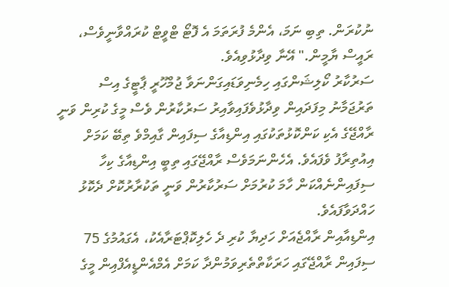ނުކުރަން. ތިބި ނަމަ، އެންމެ ފުރަތަމަ އެ ފޮޓޯ ޓްވީޓް ކުރައްވާނީވެސް، ރައީސް ޔާމީން." އޭނާ ވިދާޅުވިއެވެ.
ސަރުކާރު ކޯލިޝަންގައި ހިމެނިވަޑައިގަންނަވާ ޖުމްހޫރީ ޕާޓީގެ އިސް ތަރުޖަމާނު މިފަދައިން ވިދާޅުވެފައިވާއިރު ސަރުކާރުން ވެސް މީގެ ކުރިން ވަނީ ރާއްޖޭގެ އެކި ކަންކޮޅުތަކުގައި އިންޑިއާގެ ސިފައިން ގާއިމްވެ ތިބޭ ކަމަށް އިއުތިރާފު ވެފައެވެ. އެހެންނަމަވެސް ރާއްޖޭގައި ތިބީ އިންޑިއާގެ ކިހާ ސިފައިންނެއްކަން ހާމަ ކުރުމަށް ސަރުކާރުން ވަނީ ތަކުރާރުކޮށް ދެކޮޅު ހައްދަވާފައެވެ.
އިންޑިއާއިން ރާއްޖެއަށް ހަދިޔާ ކުރި ދެ ހެލިކޮޕްޓަރާއެކު، އެގައުމުގެ 75 ސިފައިން ރާއްޖޭގައި ހަރަކާތްތެރިވަމުންދާ ކަމަށް އެމްއެންޑީއެފްއިން މީގެ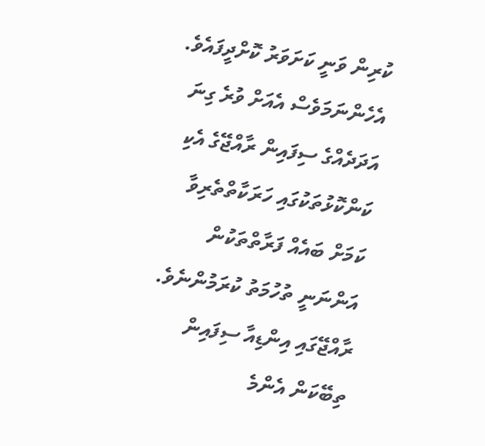ކުރިން ވަނީ ކަށަވަރު ކޮށްދީފައެވެ. އެހެންނަމަވެސް އެއަށް ވުރެ ގިނަ އަދަދެއްގެ ސިފައިން ރާއްޖޭގެ އެކި ކަންކޮޅުތަކުގައި ހަރަކާތްތެރިވާ ކަމަށް ބައެއް ފަރާތްތަކުން އަންނަނީ ތުހުމަތު ކުރަމުންނެވެ.
ރާއްޖޭގައި އިންޑިއާ ސިފައިން ތިބޭކަން އެންމެ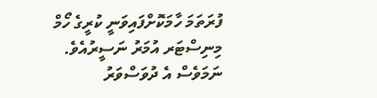ފުރަތަމަ ހާމަކޮށްފައިވަނީ ކުރީގެ ހޯމް މިނިސްޓަރ އުމަރު ނަސީރުއެވެ. ނަމަވެސް އެ ދުވަސްވަރު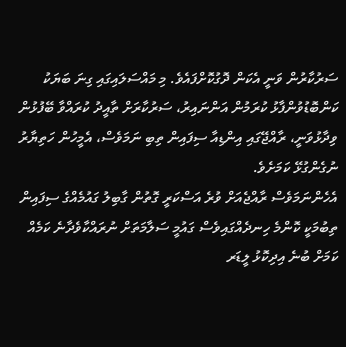ސަރުކާރުން ވަނީ އެކަން ދޮގުކޮށްފައެވެ. މި މައްސަލައިގައި ގިނަ ބަޔަކު ކަންބޮޑުވުންފާޅު ކުރަމުން އަންނައިރު، ސަރުކާރަށް ތާއީދު ކުރައްވާ ބޭފުޅުން ވިދާޅުވަނީ، ރާއްޖޭގައި އިންޑިއާ ސިފައިން ތިބި ނަމަވެސް، އެމީހުން ހަތިޔާރު ނުގެންގުޅޭ ކަމަށެވެ.
އެހެންނަމަވެސް ރާއްޖެއަށް ވުރެ އަސްކަރީ ގޮތުން ގާބިލު ގައުމެއްގެ ސިފައިން ތިބުމަކީ ކޮންމެ ހިނދެއްގައިވެސް ގައުމީ ސަލާމަތަށް ނުރައްކާވެދާނެ ކަމެއް ކަމަށް ބުނެ އިދިކޮޅު ލީޑަރ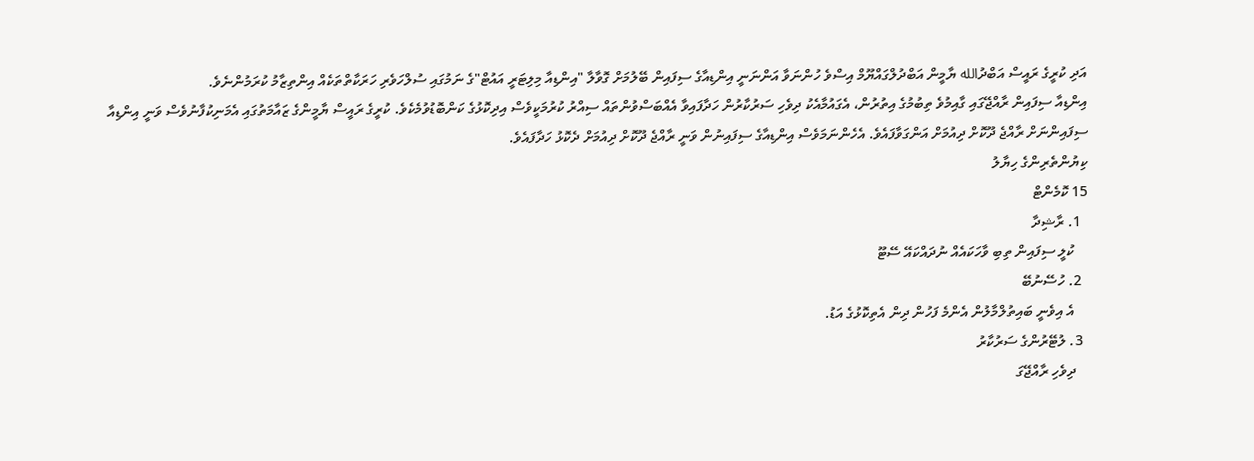އަދި ކުރީގެ ރައީސް އަބްދުالله ޔާމީން އަބްދުލްގައްޔޫމް އިސްވެ ހުންނަވާ އަންނަނީ އިންޑިއާގެ ސިފައިން ބޭލުމަށް ގޮވާލާ "އިންޑިއާ މިލިޓަރީ އައުޓް"ގެ ނަމުގައި ސުލްހަވެރި ހަރަކާތްތަކެއް އިންތިޒާމު ކުރަމުންނެވެ.
އިންޑިއާ ސިފައިން ރާއްޖޭގައި ގާއިމުވެ ތިބުމުގެ އިތުރުން، އެގައުމާއެކު ދިވެހި ސަރުކާރުން ހަދާފައިވާ އެއްބަސްވުންތައް ސިއްރު ކުރުމަކީވެސް އިދިކޮޅުގެ ކަންބޮޑުވުމެކެވެ. ކުރީގެ ރައީސް ޔާމީންގެ ޒައާމަތުގައި އެމަނިކުފާނުވެސް ވަނީ އިންޑިއާ ސިފައިންނަށް ރާއްޖެ ދޫކޮށް ދިއުމަށް އަންގަވާފައެވެ. އެހެންނަމަވެސް އިންޑިއާގެ ސިފައިނުން ވަނީ ރާއްޖެ ދޫކޮށް ދިއުމަށް ދެކޮޅު ހަދާފައެވެ.
ކިޔުންތެރިންގެ ހިޔާލު
15 ކޮމެންޓް
  1. ރާޝިދާ
    ކުލީ ސިފައިން ތިބި ވާހަކައެއް ނުދައްކައޭ ސޭޓޫ
  2. ހުސޭނުބޭ
    އެ އިވެނީ ބައިތުލްމާލުން އެންމެ ފަހުން ދިން އެތިކޮޅުގެ އަޑު.
  3. ލުޓޭރުންގެ ސަރުކާރު
    ދިވެހި ރާއްޖޭގަ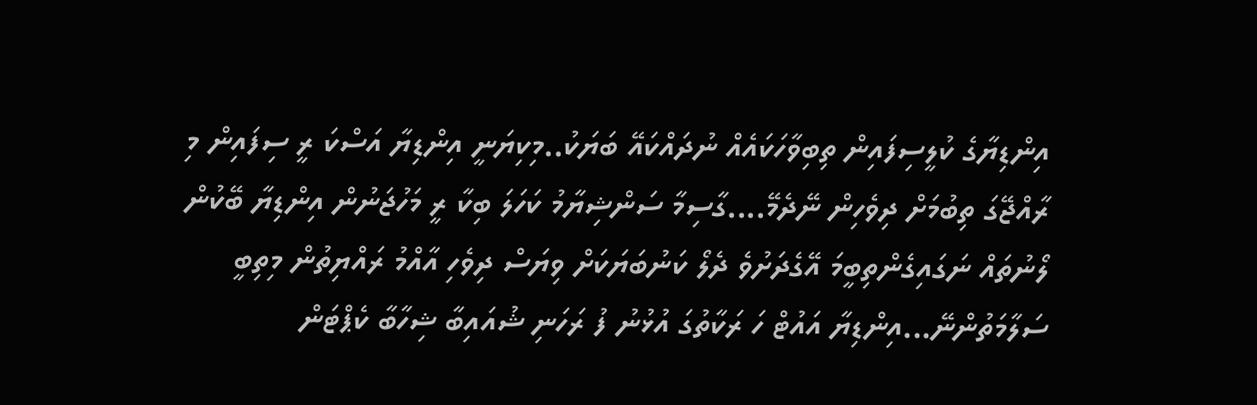އިންޑިޔާގެ ކުލީސިފައިން ތިބިވާހަކައެއް ނުދައްކައޭ ބަޔަކު..މިކިޔަނީ އިންޑިޔާ އަސްކަ ރީ ސިފައިން މި ރާއްޖޭގަ ތިބުމަށް ދިވެހިން ނޭދެމޭ....ގާސިމާ ސަންޝިޔާމު ކަހަލަ ބިކާ ރީ މަހުޖަނުން އިންޑިޔާ ބޭކުން ލޯނުތައް ނަގައިގެންތިބީމަ އޭގެދަށުވެ ދެލޯ ކަނުބަޔަކަށް ވިޔަސް ދިވެހި އާއްމު ރައްޔިތުން މިތިބީ ސަލާމަތުންނޭ...އިންޑިޔާ އައުޓް ހަ ރަކާތުގަ އުޅުނު ފު ރަހަނި ޝުއައިބާ ޝިހާބާ ކެޕްޓަން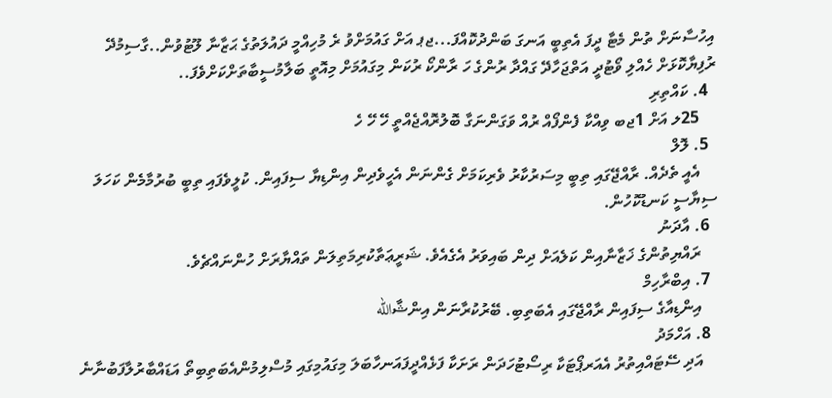އިހުސާނަށް ތުން މެޓާ ދީފަ އެތިބީ އަނގަ ބަންދުކޮއްފަ...ޖޕ އަށް ގައުމަށްވު ރެ މުހިއްމީ ދައުލަތުގެ ޙަޒާނާ ލޫޓުވުން..ގާސިމުދޭ ރުފިޔާކޮޅަށް ހެއްލި ވޯޓުދީ އަތްޖަހާދޭ ގައްދާ ރުންގެ ހަ ރާންކޯ ރުކަން މިގައުމަށް މިއޮތީ ބަލާމުސީބާތަށްކަށްވެފަ..
  4. ކައްތިރި
    25ލ އަށް 1ޖބ ވިއްކާ ފެންފޯއް ރުއް ވަގަންނަގާ ބޮލުރޮއްޖެއްތީ ހޭ ހޭ ހެ
  5. ލޮލް
    އެއީ ތެދެއް. ރާއްޖޭގައި ތިބީ މިސަރުކާރު ވެރިކަމަށް ގެންނަން އެހީވެދިން އިންޑިޔާ ސިފައިން. ކުލީވެފައި ތިބީ ބުރުމާމެން ކަހަލަ ސިޔާސީ ކަނޑުކޮހުން.
  6. އާދަނު
    ރައްޔިތުންގެ ޚަޒާނާއިން ކަލެއަށް ދިން ބައިވަރު އެގެއެވެ. ޝަރީޢަތާކުރިމަތިލަން ތައްޔާރަށް ހުންނައްޗެވެ.
  7. އިބްރާހިމް
    އިންޑިއާގެ ސިފައިން ރާއްޖޭގައި އެބަތިބި. ބޭރުކުރާނަން އިންޝާالله
  8. އަހްމަދު
    އަދި ސޭޓައްއިތުރު އެއަރޕޯޓަކާ ރިސޯޓުހަދަން ރަށަކާ ފަޅެއްދީފައަނހާބަލަ މިގައުމިގައި މުސްލިމުންއެބަތިބިތޯ އަޑައްބާރުލާފަބުނާނެ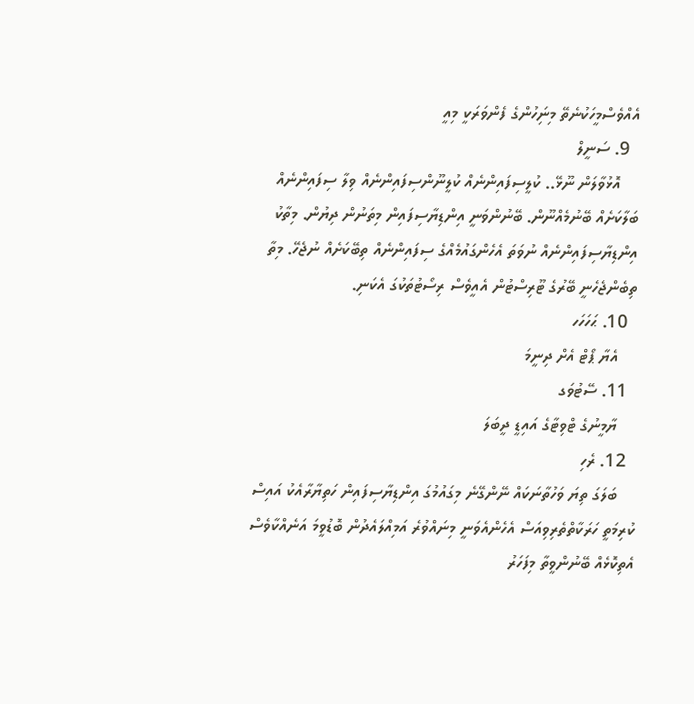އެއްވެސްމީހަކުނެތޭ މިނަިހުންގެ ފެންވަރަކީ މިއީ
  9. ސަނީލް
    އޮޅުވާލަން ނޫޅޭ.. ކުލީސިފައިންނެއް ކުލީނޫންސިފައިންނެއް ވިލާ ސިފައިންނެއް ބަލާކަށެއް ބޭނުމެއްނޫން. ބޭނުންވަނީ އިންޑިޔާސިފައިން މިތަނުން ދިޔުން. މިތާކު އިންޑިޔާސިފައިންނެއް ނުވަތަ އެހެންގައުމެއްގެ ސިފައިންނެއް ތިބޭކަށެއް ނުޖެހޭ. މިތާ ތިބެންޖެހެނީ ބޭރުގެ ޓޫރިސްޓުން އެއީވެސް ރިސޯޓުތަކުގަ އެކަނި.
  10. ޙަހަހަހ
    އެޔާ ޕޯޓް އެށް ދިނީމަ
  11. ސޭޓުވަގ
    ޔާމީނުގެ ޓްވިޓާގެ އައިޑީ ދީބަލަ
  12. ރެހި
    ބަލަގަ ތިޔަ ވަހުތާނަކައް ނޭންގޭނެ މިގައުމުގަ އިންޑިޔާސިފައިން ހަތިޔާރާއެކު އައިސް ކުރިމަތީ ހަރަކާތްތެރިވިއަސް އެހެންއެވަނީ މިނައްވުރެ އަމިއްލައެދުން ބޮޑުވީމަ އަނެއްކާވެސް އެތިކޮޅެއް ބޭނުންވީތާ މިފަހަރު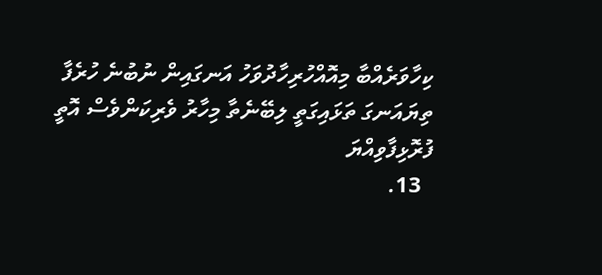ކިހާވަރެއްބާ މިއޮއްހުރިހާދުވަހު އަނގައިން ނުބުނެ ހުރެފާ ތިޔައަނގަ ތަޅައިގަތީ ލިބޭނެތާ މިހާރު ވެރިކަންވެސް އޮތީ ފުރޮޅިފާވިއްޔަ
  13.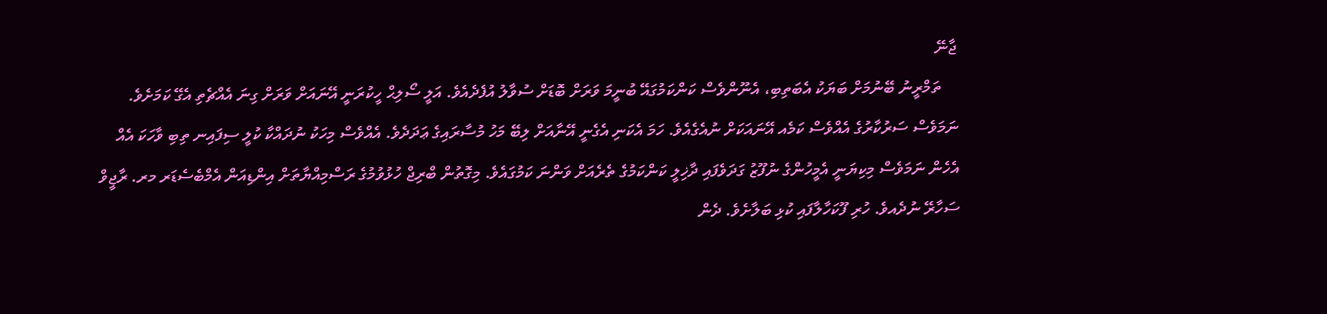ޖާނޭ
    ތަމްރީނު ބޭނުމަށް ބަޔަކު އެބަތިބި، އެނޫންވެސް ކަންކަމުގައޭ ބުނީމަ ވަރަށް ބޮޑަށް ސުވާލު އުފެދެއެވެ. އަލީ ސޯލިޙް ހީކުރަނީ އޭނައަށް ވަރަށް ގިނަ އެއްޗެތި އެގޭ ކަމަށެވެ. ނަމަވެސް ސަރުކާރުގެ އެއްވެސް ކަމެއ އޭނައަކަށް ނުއެގެއެވެ. ހަމަ އެކަނި އެގެނީ އޭނާއަށް ލިބޭ މަހު މުސާރައިގެ ޢަދަދެވެ. އެއްވެސް މިހަކު ނުދައްކާ ކުލީ ސިފައިނ ތިބި ވާހަކަ އެއް އެހެން ނަމަވެސް މިކިޔަނީ އެމީހުންގެ ނުފޫޒު ގަދަވެފައި ދާޚިލީ ކަންކަމުގެ ތެރެއަށް ވަންނަ ކަމުގައެވެ. މިގޮތުން ބްރިޖް ހުޅުވުމުގެ ރަސްމިއްޔާތަށް އިންޑިއަން އެމްބެސެޑަރ މރ. ރާޖީވް ސަހާރޭ ނުދެއވެ. ހުރި ފޫކަހާލާފައި ކުޅި ބަލާށެވެ. ދެން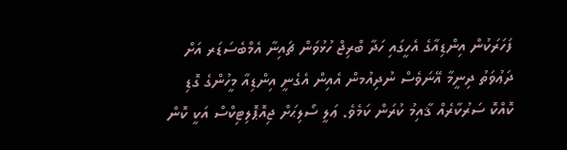ފަހަރަކުން އިންޑިއާގެ އެހީގައި ހަދާ ބްރިޖް ހުޅުވަން ޗައިނާ އެމްބެސަޑަރ އަށް ދަޢުވަތު ދިނީމާ އޭނަވެސް ނުދިއުމން އެއިން އެގެނީ އިންޑިއާ މީހުންގެ ގޮޑި ކޮއްކޮ ސަރުކާރެއް ޤާއިމު ކުރަން ކަމެވެ. ޢަލީ ސޯލިޙަށް ޖިއޮޕޮލިޓިކްސް އަކީ ކޮން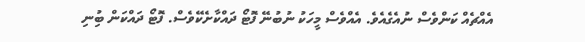އެއްޗެއް ކަންވެސް ނުއެގެއެވެ. އެއްވެސް މީހަކު ނުބުނޭ ފޮޓޯ ދައްކާށެކޭވެސް. ފޮޓޯ ދައްކަން ބުިނި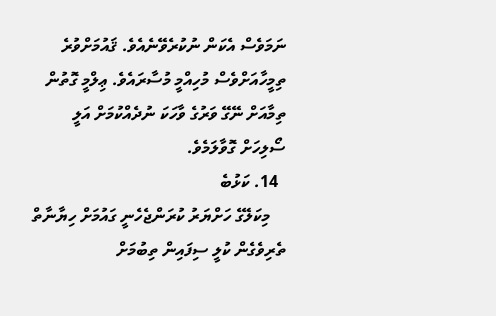ނަމަވެސް އެކަން ނުކުރެވޭނެއެވެ. ޤައުމަށްވުރެ ތިމީހާއަށްވެސް މުހިއްމީ މުސާރައެވެ. ޢިލްމީ ގޮތުން ތިމާއަށް ނޭގޭ ވަރުގެ ވާހަކަ ނުދެއްކުމަށް އަލީ ސޯލިހަށް ގޮވާލަމެވެ.
  14. ކަޅުބެ
    މިކަލޭގެ ހަށްޔަރު ކުރަންޖެހެނީ ގައުމަށް ހިޔާނާތް ތެރިވެގެން ކުލީ ސިފައިން ތިބުމަށް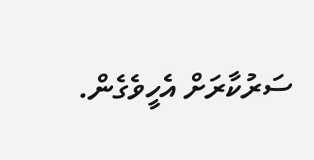ސަރުކާރަށް އެހީވެގެން.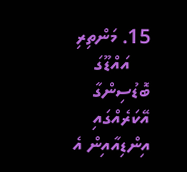15. މަންތިރި
    އައްޑޫގަ ބޮޑުސިންގާ އޭކަރެއްގައި އިންޑިއާއިން އެ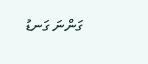ގަންނަ ގަނޑު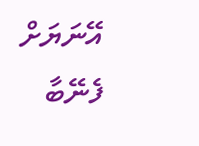އޭނަޔަށް ފެނޭބާ